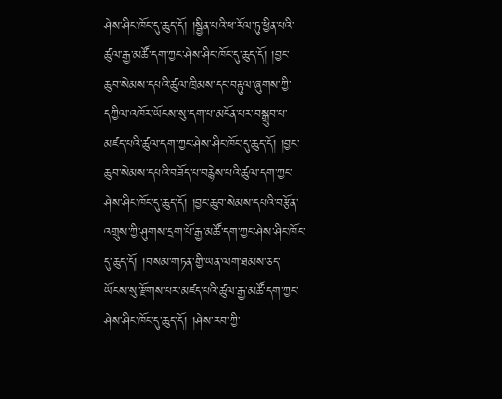ཤེས་ཤིང་ཁོང་དུ་ཆུད་དོ། །སྦྱིན་པའི་ཕ་རོལ་ཏུ་ཕྱིན་པའི་ཚུལ་རྒྱ་མཚོ་དག་ཀྱང་ཤེས་ཤིང་ཁོང་དུ་ཆུད་དོ། །བྱང་ཆུབ་སེམས་དཔའི་ཚུལ་ཁྲིམས་དང་བརྟུལ་ཞུགས་ཀྱི་དཀྱིལ་འཁོར་ཡོངས་སུ་དག་པ་མངོན་པར་བསྒྲུབ་པ་མཛད་པའི་ཚུལ་དག་ཀྱང་ཤེས་ཤིང་ཁོང་དུ་ཆུད་དོ། །བྱང་ཆུབ་སེམས་དཔའི་བཟོད་པ་བརྙེས་པའི་ཚུལ་དག་ཀྱང་ཤེས་ཤིང་ཁོང་དུ་ཆུད་དོ། །བྱང་ཆུབ་སེམས་དཔའི་བརྩོན་འགྲུས་ཀྱི་ཤུགས་དྲག་པོ་རྒྱ་མཚོ་དག་ཀྱང་ཤེས་ཤིང་ཁོང་དུ་ཆུད་དོ། །བསམ་གཏན་གྱི་ཡན་ལག་ཐམས་ཅད་ཡོངས་སུ་རྫོགས་པར་མཛད་པའི་ཚུལ་རྒྱ་མཚོ་དག་ཀྱང་ཤེས་ཤིང་ཁོང་དུ་ཆུད་དོ། །ཤེས་རབ་ཀྱི་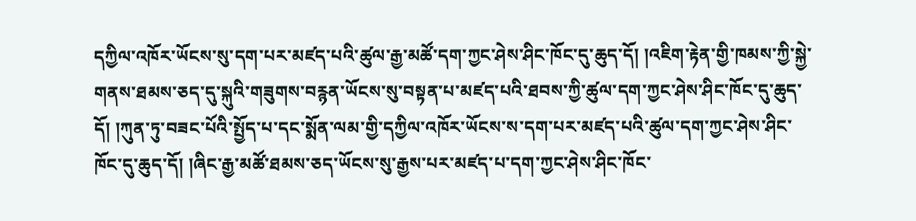དཀྱིལ་འཁོར་ཡོངས་སུ་དག་པར་མཛད་པའི་ཚུལ་རྒྱ་མཚོ་དག་ཀྱང་ཤེས་ཤིང་ཁོང་དུ་ཆུད་དོ། །འཇིག་རྟེན་གྱི་ཁམས་ཀྱི་སྐྱེ་གནས་ཐམས་ཅད་དུ་སྐུའི་གཟུགས་བརྙན་ཡོངས་སུ་བསྟན་པ་མཛད་པའི་ཐབས་ཀྱི་ཚུལ་དག་ཀྱང་ཤེས་ཤིང་ཁོང་དུ་ཆུད་དོ། །ཀུན་ཏུ་བཟང་པོའི་སྤྱོད་པ་དང་སྨོན་ལམ་གྱི་དཀྱིལ་འཁོར་ཡོངས་ས་དག་པར་མཛད་པའི་ཚུལ་དག་ཀྱང་ཤེས་ཤིང་ཁོང་དུ་ཆུད་དོ། །ཞིང་རྒྱ་མཚོ་ཐམས་ཅད་ཡོངས་སུ་རྒྱས་པར་མཛད་པ་དག་ཀྱང་ཤེས་ཤིང་ཁོང་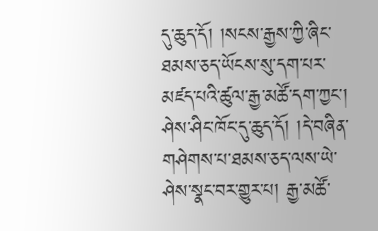དུ་ཆུད་དོ། །སངས་རྒྱས་ཀྱི་ཞིང་ཐམས་ཅད་ཡོངས་སུ་དག་པར་མཛད་པའི་ཚུལ་རྒྱ་མཚོ་དག་ཀྱང་། ཤེས་ཤིང་ཁོང་དུ་ཆུད་དོ། །དེ་བཞིན་གཤེགས་པ་ཐམས་ཅད་ལས་ཡེ་ཤེས་སྣང་བར་གྱུར་པ། རྒྱ་མཚོ་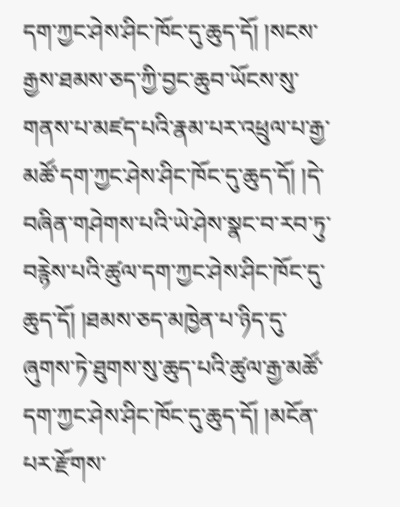དག་ཀྱང་ཤེས་ཤིང་ཁོང་དུ་ཆུད་དོ། །སངས་རྒྱས་ཐམས་ཅད་ཀྱི་བྱང་ཆུབ་ཡོངས་སུ་གནས་པ་མཛད་པའི་རྣམ་པར་འཕྲུལ་པ་རྒྱ་མཚོ་དག་ཀྱང་ཤེས་ཤིང་ཁོང་དུ་ཆུད་དོ། །དེ་བཞིན་གཤེགས་པའི་ཡེ་ཤེས་སྣང་བ་རབ་ཏུ་བརྙེས་པའི་ཚུལ་དག་ཀྱང་ཤེས་ཤིང་ཁོང་དུ་ཆུད་དོ། །ཐམས་ཅད་མཁྱེན་པ་ཉིད་དུ་ཞུགས་ཏེ་ཐུགས་སུ་ཆུད་པའི་ཚུལ་རྒྱ་མཚོ་དག་ཀྱང་ཤེས་ཤིང་ཁོང་དུ་ཆུད་དོ། །མངོན་པར་རྫོགས་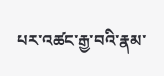པར་འཚང་རྒྱ་བའི་རྣམ་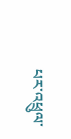པར་འཕྲུལ་